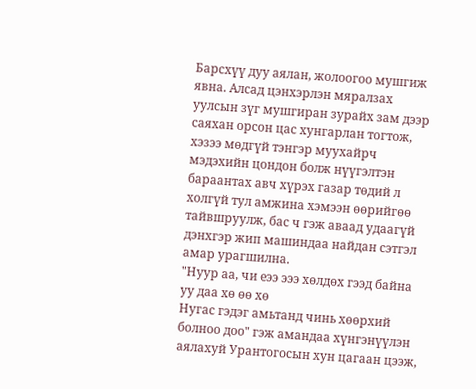Барсхүү дуу аялан, жолоогоо мушгиж явна. Алсад цэнхэрлэн мяралзах уулсын зүг мушгиран зурайх зам дээр саяхан орсон цас хунгарлан тогтож, хэзээ мөдгүй тэнгэр муухайрч мэдэхийн цондон болж нүүгэлтэн бараантах авч хүрэх газар төдий л холгүй тул амжина хэмээн өөрийгөө тайвшруулж, бас ч гэж аваад удаагүй дэнхгэр жип машиндаа найдан сэтгэл амар урагшилна.
"Нуур аа, чи еээ эээ хөлдөх гээд байна уу даа хө өө хө
Нугас гэдэг амьтанд чинь хөөрхий болноо доо" гэж амандаа хүнгэнүүлэн аялахуй Урантогосын хун цагаан цээж,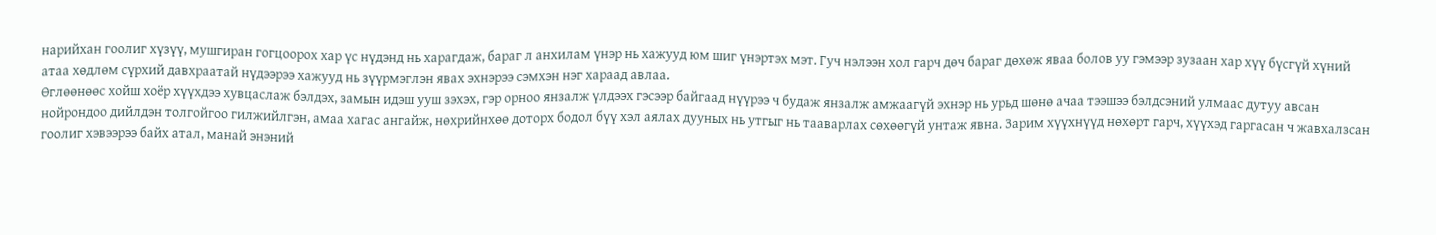нарийхан гоолиг хүзүү, мушгиран гогцоорох хар үс нүдэнд нь харагдаж, бараг л анхилам үнэр нь хажууд юм шиг үнэртэх мэт. Гуч нэлээн хол гарч дөч бараг дөхөж яваа болов уу гэмээр зузаан хар хүү бүсгүй хүний атаа хөдлөм сүрхий давхраатай нүдээрээ хажууд нь зүүрмэглэн явах эхнэрээ сэмхэн нэг хараад авлаа.
Өглөөнөөс хойш хоёр хүүхдээ хувцаслаж бэлдэх, замын идэш ууш зэхэх, гэр орноо янзалж үлдээх гэсээр байгаад нүүрээ ч будаж янзалж амжаагүй эхнэр нь урьд шөнө ачаа тээшээ бэлдсэний улмаас дутуу авсан нойрондоо дийлдэн толгойгоо гилжийлгэн, амаа хагас ангайж, нөхрийнхөө доторх бодол бүү хэл аялах дууных нь утгыг нь тааварлах сөхөөгүй унтаж явна. Зарим хүүхнүүд нөхөрт гарч, хүүхэд гаргасан ч жавхалзсан гоолиг хэвээрээ байх атал, манай энэний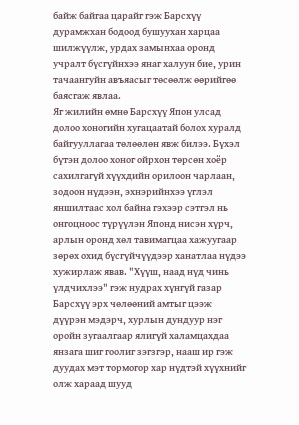байж байгаа царайг гэж Барсхүү дурамжхан бодоод бушуухан харцаа шилжүүлж, урдах замынхаа оронд учралт бүсгүйнхээ янаг халуун бие, урин тачаангуйн авъяасыг төсөөлж өөрийгөө баясгаж явлаа.
Яг жилийн өмнө Барсхүү Япон улсад долоо хоногийн хугацаатай болох хуралд байгууллагаа төлөөлөн явж билээ. Бүхэл бүтэн долоо хоног ойрхон төрсөн хоёр сахилгагүй хүүхдийн орилоон чарлаан, зодоон нүдээн, эхнэрийнхээ үглэл яншилтаас хол байна гэхээр сэтгэл нь онгоцноос түрүүлэн Японд нисэн хүрч, арлын оронд хөл тавимагцаа хажуугаар зөрөх охид бүсгүйчүүдээр ханатлаа нүдээ хужирлаж явав. "Хүүш, наад нүд чинь үлдчихлээ" гэж нудрах хүнгүй газар Барсхүү эрх чөлөөний амтыг цээж дүүрэн мэдэрч, хурлын дундуур нэг оройн зугаалгаар ялигүй халамцахдаа янзага шиг гоолиг зэгзгэр, нааш ир гэж дуудах мэт тормогор хар нүдтэй хүүхнийг олж хараад шууд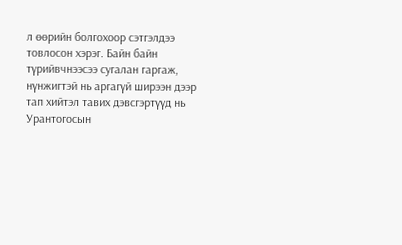л өөрийн болгохоор сэтгэлдээ товлосон хэрэг. Байн байн түрийвчнээсээ сугалан гаргаж, нүнжигтэй нь аргагүй ширээн дээр тап хийтэл тавих дэвсгэртүүд нь Урантогосын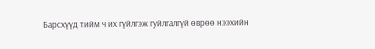Барсхүүд тийм ч их гүйлгэж гуйлгалгүй өврөө нээхийн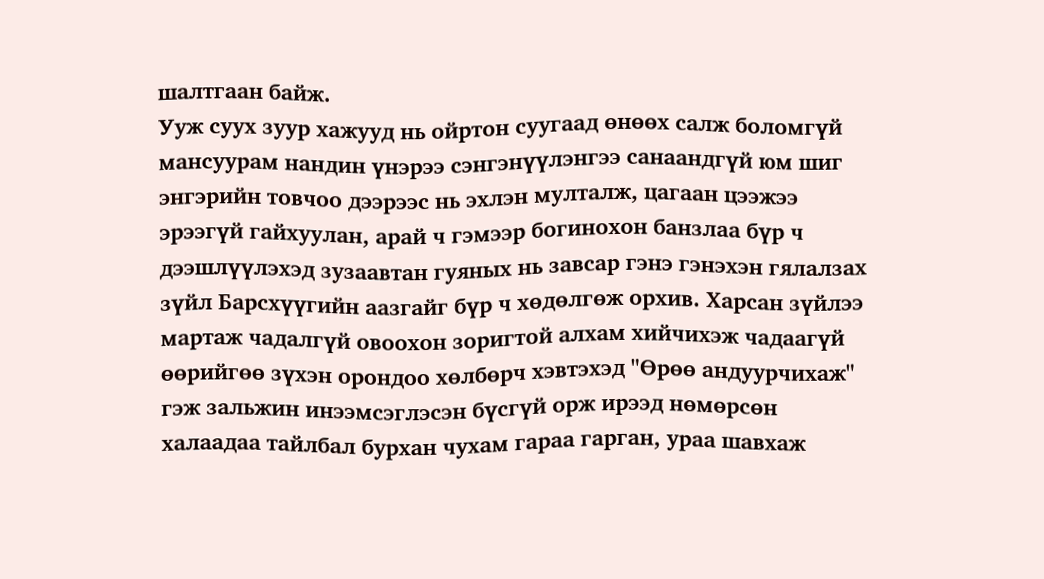шалтгаан байж.
Ууж суух зуур хажууд нь ойртон суугаад өнөөх салж боломгүй мансуурам нандин үнэрээ сэнгэнүүлэнгээ санаандгүй юм шиг энгэрийн товчоо дээрээс нь эхлэн мулталж, цагаан цээжээ эрээгүй гайхуулан, арай ч гэмээр богинохон банзлаа бүр ч дээшлүүлэхэд зузаавтан гуяных нь завсар гэнэ гэнэхэн гялалзах зүйл Барсхүүгийн аазгайг бүр ч хөдөлгөж орхив. Харсан зүйлээ мартаж чадалгүй овоохон зоригтой алхам хийчихэж чадаагүй өөрийгөө зүхэн орондоо хөлбөрч хэвтэхэд "Өрөө андуурчихаж" гэж зальжин инээмсэглэсэн бүсгүй орж ирээд нөмөрсөн халаадаа тайлбал бурхан чухам гараа гарган, ураа шавхаж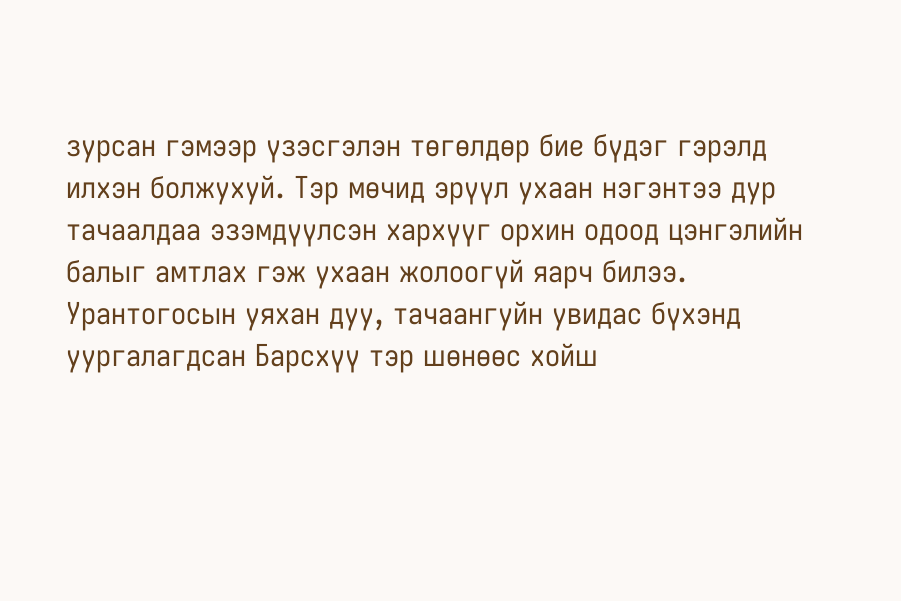зурсан гэмээр үзэсгэлэн төгөлдөр бие бүдэг гэрэлд илхэн болжухуй. Тэр мөчид эрүүл ухаан нэгэнтээ дур тачаалдаа эзэмдүүлсэн хархүүг орхин одоод цэнгэлийн балыг амтлах гэж ухаан жолоогүй яарч билээ.
Урантогосын уяхан дуу, тачаангуйн увидас бүхэнд уургалагдсан Барсхүү тэр шөнөөс хойш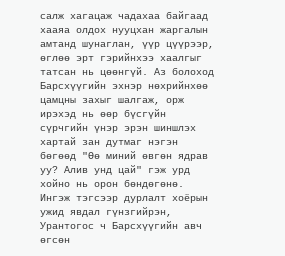салж хагацаж чадахаа байгаад хааяа олдох нууцхан жаргалын амтанд шунаглан, үүр цүүрээр, өглөө эрт гэрийнхээ хаалгыг татсан нь цөөнгүй. Аз болоход Барсхүүгийн эхнэр нөхрийнхөө цамцны захыг шалгаж, орж ирэхэд нь өөр бүсгүйн сүрчгийн үнэр эрэн шиншлэх хартай зан дутмаг нэгэн бөгөөд "Өө миний өвгөн ядрав уу? Алив унд цай" гэж урд хойно нь орон бөндөгөнө. Ингэж тэгсээр дурлалт хоёрын ужид явдал гүнзгийрэн, Урантогос ч Барсхүүгийн авч өгсөн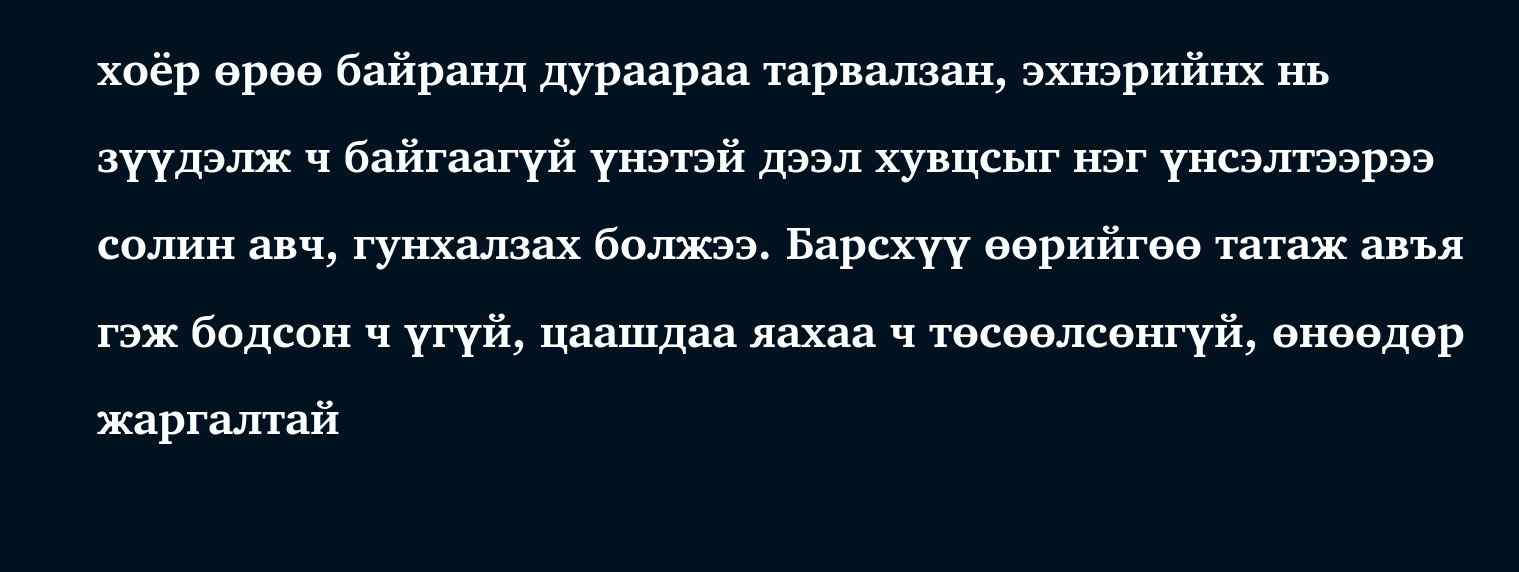хоёр өрөө байранд дураараа тарвалзан, эхнэрийнх нь зүүдэлж ч байгаагүй үнэтэй дээл хувцсыг нэг үнсэлтээрээ солин авч, гунхалзах болжээ. Барсхүү өөрийгөө татаж авъя гэж бодсон ч үгүй, цаашдаа яахаа ч төсөөлсөнгүй, өнөөдөр жаргалтай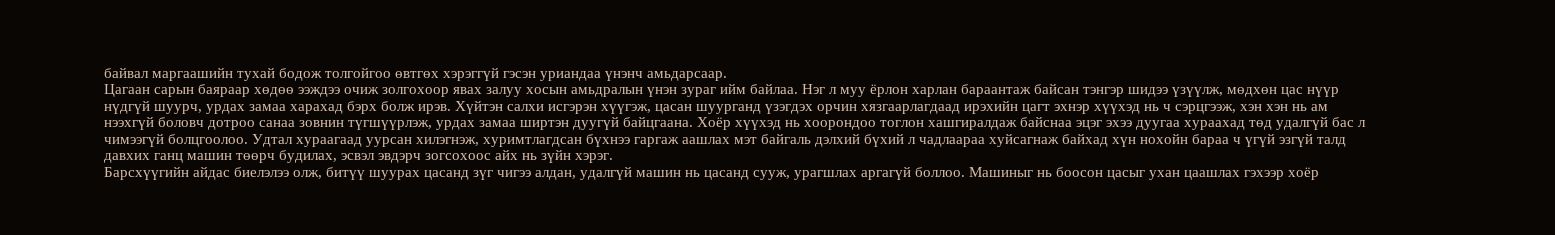байвал маргаашийн тухай бодож толгойгоо өвтгөх хэрэггүй гэсэн уриандаа үнэнч амьдарсаар.
Цагаан сарын баяраар хөдөө ээждээ очиж золгохоор явах залуу хосын амьдралын үнэн зураг ийм байлаа. Нэг л муу ёрлон харлан бараантаж байсан тэнгэр шидээ үзүүлж, мөдхөн цас нүүр нүдгүй шуурч, урдах замаа харахад бэрх болж ирэв. Хүйтэн салхи исгэрэн хүүгэж, цасан шуурганд үзэгдэх орчин хязгаарлагдаад ирэхийн цагт эхнэр хүүхэд нь ч сэрцгээж, хэн хэн нь ам нээхгүй боловч дотроо санаа зовнин түгшүүрлэж, урдах замаа ширтэн дуугүй байцгаана. Хоёр хүүхэд нь хоорондоо тоглон хашгиралдаж байснаа эцэг эхээ дуугаа хураахад төд удалгүй бас л чимээгүй болцгоолоо. Удтал хураагаад уурсан хилэгнэж, хуримтлагдсан бүхнээ гаргаж аашлах мэт байгаль дэлхий бүхий л чадлаараа хуйсагнаж байхад хүн нохойн бараа ч үгүй эзгүй талд давхих ганц машин төөрч будилах, эсвэл эвдэрч зогсохоос айх нь зүйн хэрэг.
Барсхүүгийн айдас биелэлээ олж, битүү шуурах цасанд зүг чигээ алдан, удалгүй машин нь цасанд сууж, урагшлах аргагүй боллоо. Машиныг нь боосон цасыг ухан цаашлах гэхээр хоёр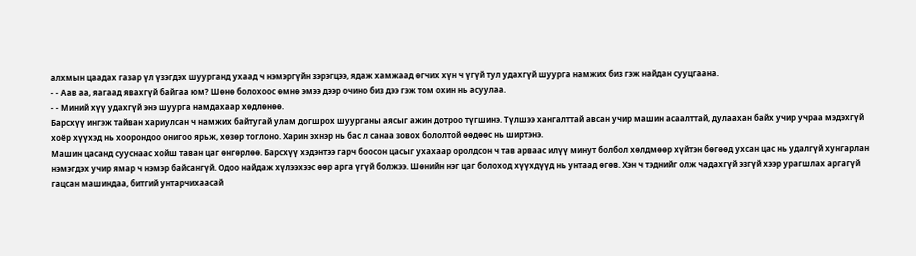алхмын цаадах газар үл үзэгдэх шуурганд ухаад ч нэмэргүйн зэрэгцээ, ядаж хамжаад өгчих хүн ч үгүй тул удахгүй шуурга намжих биз гэж найдан сууцгаана.
- - Аав аа, яагаад явахгүй байгаа юм? Шөнө болохоос өмнө эмээ дээр очино биз дээ гэж том охин нь асуулаа.
- - Миний хүү удахгүй энэ шуурга намдахаар хөдлөнөө.
Барсхүү ингэж тайван хариулсан ч намжих байтугай улам догшрох шуурганы аясыг ажин дотроо түгшинэ. Түлшээ хангалттай авсан учир машин асаалттай, дулаахан байх учир учраа мэдэхгүй хоёр хүүхэд нь хоорондоо онигоо ярьж, хөзөр тоглоно. Харин эхнэр нь бас л санаа зовох бололтой өөдөөс нь ширтэнэ.
Машин цасанд сууснаас хойш таван цаг өнгөрлөө. Барсхүү хэдэнтээ гарч боосон цасыг ухахаар оролдсон ч тав арваас илүү минут болбол хөлдмөөр хүйтэн бөгөөд ухсан цас нь удалгүй хунгарлан нэмэгдэх учир ямар ч нэмэр байсангүй. Одоо найдаж хүлээхээс өөр арга үгүй болжээ. Шөнийн нэг цаг болоход хүүхдүүд нь унтаад өгөв. Хэн ч тэднийг олж чадахгүй эзгүй хээр урагшлах аргагүй гацсан машиндаа, битгий унтарчихаасай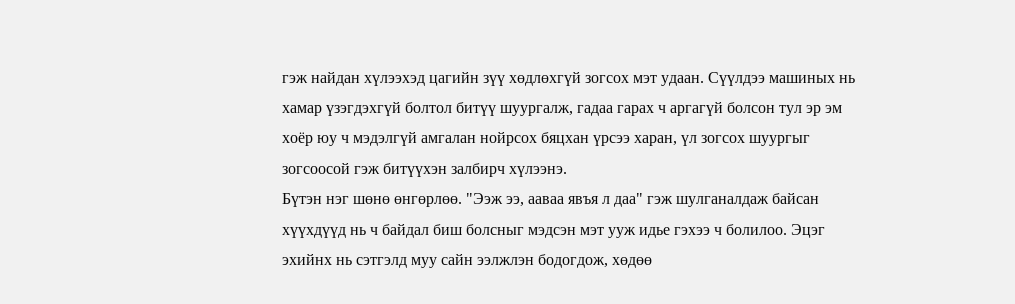гэж найдан хүлээхэд цагийн зүү хөдлөхгүй зогсох мэт удаан. Сүүлдээ машиных нь хамар үзэгдэхгүй болтол битүү шуургалж, гадаа гарах ч аргагүй болсон тул эр эм хоёр юу ч мэдэлгүй амгалан нойрсох бяцхан үрсээ харан, үл зогсох шуургыг зогсоосой гэж битүүхэн залбирч хүлээнэ.
Бүтэн нэг шөнө өнгөрлөө. "Ээж ээ, ааваа явъя л даа" гэж шулганалдаж байсан хүүхдүүд нь ч байдал биш болсныг мэдсэн мэт ууж идье гэхээ ч болилоо. Эцэг эхийнх нь сэтгэлд муу сайн ээлжлэн бодогдож, хөдөө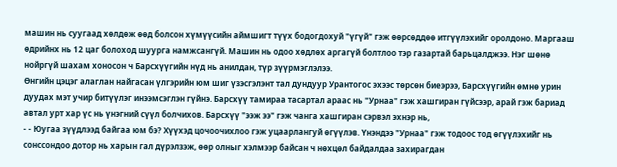машин нь суугаад хөлдөж өөд болсон хүмүүсийн аймшигт түүх бодогдохуй "үгүй" гэж өөрсөддөө итгүүлэхийг оролдоно. Маргааш өдрийнх нь 12 цаг болоход шуурга намжсангүй. Машин нь одоо хөдлөх аргагүй болтлоо тэр газартай барьцалджээ. Нэг шөнө нойргүй шахам хоносон ч Барсхүүгийн нүд нь анилдан, түр зүүрмэглэлээ.
Өнгийн цэцэг алаглан найгасан үлгэрийн юм шиг үзэсгэлэнт тал дундуур Урантогос эхээс төрсөн биеэрээ, Барсхүүгийн өмнө урин дуудах мэт учир битүүлэг инээмсэглэн гүйнэ. Барсхүү тамираа тасартал араас нь "Урнаа" гэж хашгиран гүйсээр, арай гэж бариад автал урт хар үс нь үнэгний сүүл болчихов. Барсхүү "ээж ээ" гэж чанга хашгиран сэрвэл эхнэр нь,
- - Юугаа зүүдлээд байгаа юм бэ? Хүүхэд цочоочихлоо гэж уцаарлангуй өгүүлэв. Үнэндээ "Урнаа" гэж тодоос тод өгүүлэхийг нь сонссондоо дотор нь харын гал дүрэлзэж, өөр олныг хэлмээр байсан ч нөхцөл байдалдаа захирагдан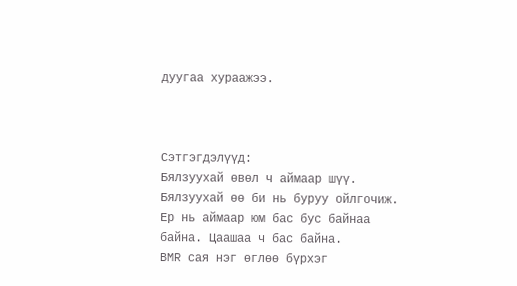дуугаа хураажээ.



Сэтгэгдэлүүд:
Бялзуухай өвөл ч аймаар шүү.
Бялзуухай өө би нь буруу ойлгочиж. Ер нь аймаар юм бас бус байнаа байна. Цаашаа ч бас байна.
BMR сая нэг өглөө бүрхэг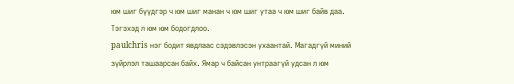юм шиг бүүдгэр ч юм шиг манан ч юм шиг утаа ч юм шиг байв даа. Тэгэхэд л юм юм бодогдлоо.
paulchris нэг бодит явдлаас сэдэвлэсэн ухаантай. Магадгүй миний зүйрлэл ташаарсан байх. Ямар ч байсан унтраагүй удсан л юм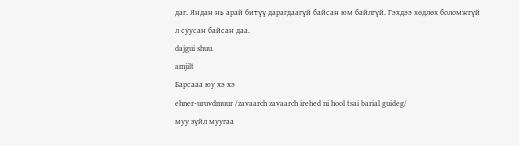даг. Яндан нь арай битүү дарагдаагүй байсан юм байлгүй. Гэхдээ хөдлөх боломжгүй л суусан байсан даа.
dajgui shuu.
amjilt
Барсааа юу хэ хэ
ehner-uruvdmuur /zavaarch zavaarch irehed ni hool tsai barial guideg/
муу зүйл муугаа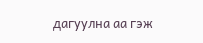дагуулна аа гэж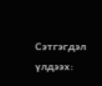Сэтгэгдэл үлдээх: